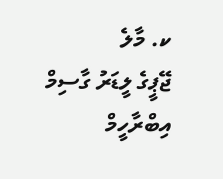ކ. މާލެ
ޖޭޕީގެ ލީޑަރު ގާސިމް އިބްރާހީމް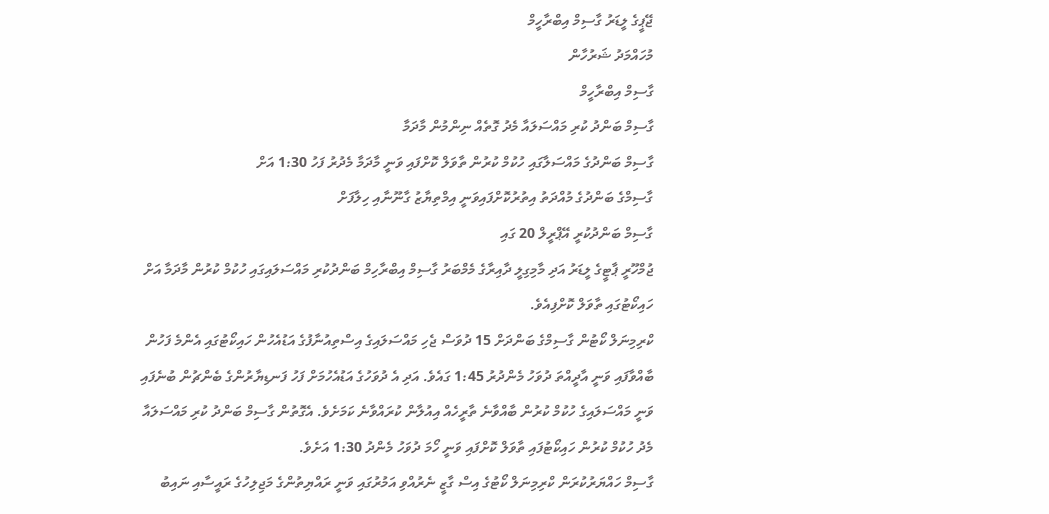ޖޭޕީގެ ލީޑަރު ގާސިމް އިބްރާހީމް
މުހައްމަދު ޝަރުހާން
ގާސިމް އިބްރާހީމް
ގާސިމް ބަންދު ކުރި މައްސަލައާ މެދު ގޮތެއް ނިންމުން މާދަމާ
ގާސިމް ބަންދުގެ މައްސަލާގައި ހުކުމް ކުރުން ތާވަލް ކޮށްފައި ވަނީ މާދަމާ މެދުރު ފަހު 1:30 އަށް
ގާސިމްގެ ބަންދުގެ މުއްދަތު އިތުރުކޮށްފައިވަނީ އިމްތިޔާޒު ގާނޫނާއި ހިލާފަށް
ގާސިމް ބަންދުކުރީ އޭޕްރީލް 20 ގައި
ޖުމްހޫރީ ޕާޓީގެ ލީޑަރު އަދި މާމިގިލީ ދާއިރާގެ މެމްބަރު ގާސިމް އިބްރާހިމް ބަންދުކުރި މައްސަލައިގައި ހުކުމް ކުރުން މާދަމާ އަށް ހައިކޯޓުގައި ތާވަލް ކޮށްފިއެވެ.
ކްރިމިނަލް ކޯޓުން ގާސިމްގެ ބަންދަށް 15 ދުވަސް ޖެހި މައްސަލައިގެ އިސްތިއުނާފުގެ އަޑުއެހުން ހައިކޯޓުގައި އެންމެ ފަހުން ބާއްވާފައި ވަނީ އާދީއްތަ ދުވަހު މެންދުރު 1:45 ގައެވެ. އަދި އެ ދުވަހުގެ އަޑުއެހުމަށް ފަހު ފަނޑިޔާރުންގެ ބެންޗުން ބުނެފައި ވަނީ މައްސަލައިގެ ހުކުމް ކުރުން ބާއްވާނެ ތާރީހެއް އިއުލާން ކުރައްވާނެ ކަމަށެވެ. އެގޮތުން ގާސިމް ބަންދު ކުރި މައްސަލައާ މެދު ހުކުމް ކުރުން ހައިކޯޓުފައި ތާވަލް ކޮށްފައި ވަނީ ހޯމަ ދުވަހު މެންދު 1:30 އަށެވެ.
ގާސިމް ހައްޔަރުކުރަން ކްރިމިނަލް ކޯޓުގެ އިސް ގާޒީ ނެރުއްވި އަމުރުގައި ވަނީ ރައްޔިތުންގެ މަޖިލިހުގެ ރައީސާއި ނައިބު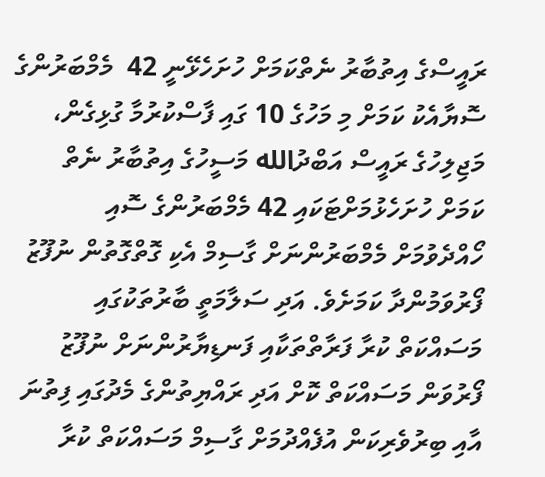ރައީސްގެ އިތުބާރު ނެތްކަމަށް ހުށަހެޅޭނީ 42  މެމްބަރުންގެ ސޮޔާއެކު ކަމަށް މި މަހުގެ 10 ގައި ފާސްކުރުމާ ގުޅިގެން، މަޖިލިހުގެ ރައީސް އަބްދުالله މަސީހުގެ އިތުބާރު ނެތް ކަމަށް ހުށަހެޅުމަށްޓަކައި 42 މެމްބަރުންގެ ސޮއި ހޯއްދެވުމަށް މެމްބަރުންނަށް ގާސިމް އެކި ގޮތްގޮތުން ނުފޫޒު ފޯރުވަމުންދާ ކަމަށެވެ. އަދި ސަލާމަތީ ބާރުތަކުގައި މަސައްކަތް ކުރާ ފަރާތްތަކާއި ފަނޑިޔާރުންނަށް ނުފޫޒު ފޯރުވަން މަސައްކަތް ކޮށް އަދި ރައްޔިތުންގެ މެދުގައި ފިތުނަ އާއި ބިރުވެރިކަން އުފެއްދުމަށް ގާސިމް މަސައްކަތް ކުރާ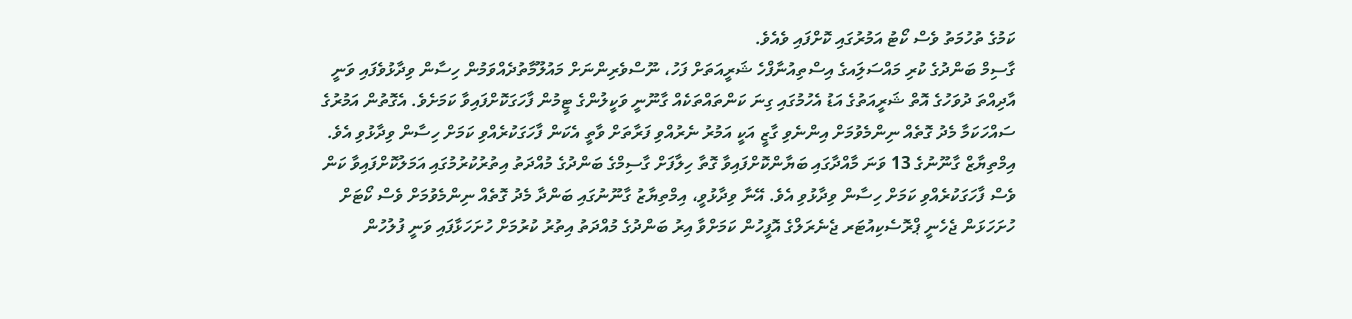ކަމުގެ ތުހުމަތު ވެސް ކޯޓު އަމުރުގައި ކޮށްފައި ވެއެވެ.
ގާސިމް ބަންދުގެ ކުރި މައްސަލަިއގެ އިސްތިއުނާފްހެ ޝަރީއަތަށް ފަހު، ނޫސްވެރިންނަށް މައުލޫމާތުދެއްވަމުން ހިސާން ވިދާޅުވެފައި ވަނީ އާދިއްތަ ދުވަހުގެ އޮތް ޝަރީއަތުގެ އަޑު އެހުމުގައި ގިނަ ކަންތައްތަކެއް ގާނޫނީ ވަކީލުންގެ ޓީމުން ފާހަގަކޮށްފައިވާ ކަމަށެވެ. އެގޮތުން އަމުރުގެ ސައްހަކަމާ މެދު ގޮތެއް ނިންމެވުމަށް އިންނެވި ގާޒީ އަކީ އަމުރު ނެރުއްވި ފަރާތަށް ވާތީ އެކަން ފާހަގަކުރެއްވި ކަމަށް ހިސާން ވިދާޅުވި އެވެ.
އިމްތިޔާޒް ގާނޫނުގެ 13 ވަނަ މާއްދާގައި ބަޔާންކޮށްފައިވާ ގޮތާ ހިލާފަށް ގާސިމްގެ ބަންދުގެ މުއްދަތު އިތުރުކުރުމުގައި އަމަލުކޮށްފައިވާ ކަން ވެސް ފާހަގަކުރެއްވި ކަމަށް ހިސާން ވިދާޅުވި އެވެ. އޭނާ ވިދާޅުވީ، އިމްތިޔާޒު ގާނޫނުގައި ބަންދާ މެދު ގޮތެއް ނިންމެވުމަށް ވެސް ކޯޓަށް ހުށަހަޅަން ޖެހެނީ ޕްރޮސެކިއުޓަރ ޖެނެރަލްގެ އޮފީހުން ކަމަށްވާ އިރު ބަންދުގެ މުއްދަތު އިތުރު ކުރުމަށް ހުށަހަޅާފައި ވަނީ ފުލުހުން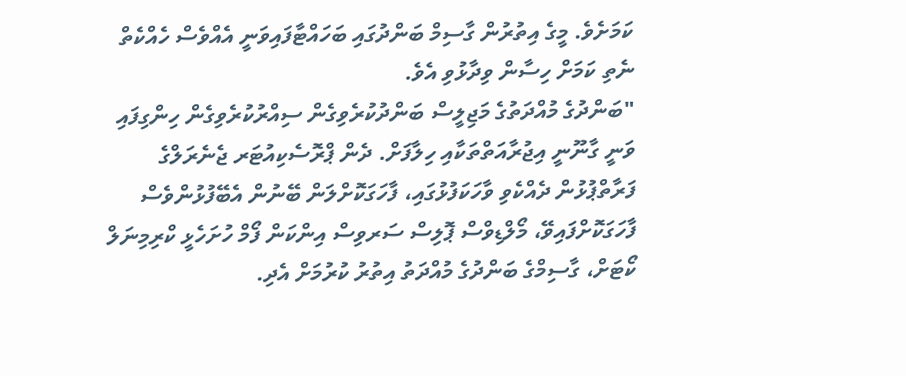ކަމަށެވެ. މީގެ އިތުރުން ގާސިމް ބަންދުގައި ބަހައްޓާފައިވަނީ އެއްވެސް ހެއްކެތް ނެތި ކަމަށް ހިސާން ވިދާޅުވި އެވެ.
"ބަންދުގެ މުއްދަތުގެ މަޖިލީސް ބަންދުކުރެވިގެން ސިއްރުކުރެވިގެން ހިންގިފައި ވަނީ ގާނޫނީ އިޖުރާއަތްތަކާއި ހިލާފަށް. ދެން ޕްރޮސެކިއުޓަރ ޖެނެރަލްގެ ފަރާތްޕުޅުން ދެއްކެވި ވާހަކަފުޅުގައި، ފާހަގަކޮށްލަން ބޭނުން އެބޭފުޅުންވެސް ފާހަގަކޮށްފައިވޭ، މޯލްޑިވްސް ޕޮލިސް ސަރވިސް އިންކަން ފޯމް ހުށަހެޅީ ކްރިމިނަލް ކޯޓަށް، ގާސިމްގެ ބަންދުގެ މުއްދަތު އިތުރު ކުރުމަށް އެދި.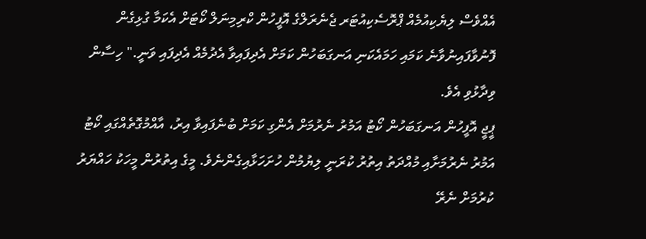އެއްވެސް ލިޔެކިއުމެއް ޕްރޮސެކިއުޓަރ ޖެނެރަލްގެ އޮފީހުން ކްރިމިނަލް ކޯޓަށް އެކަމާ ގުޅިގެން ފޮނުވާފައިނުވާނެ ކަމައި ހަމައެކަނި އަނގަބަހުން ކަމަށް އެދިފައިވާ އެދުމެއް އެދިފައި ވަނީ." ހިސާން ވިދާޅުވި އެވެ.
ޕީޖީ އޮފީހުން އަނގަބަހުން ކޯޓު އަމުރު ނެރުމަށް އެންގި ކަމަށް ބުނެފައިވާ އިރު، އާއްމުގޮތެއްގައި ކޯޓު އަމުރު ނެރުމަށާއި މުއްދަތު އިތުރު ކުރަނީ ލިޔުމުން ހުށަހަޅާއިގެންނެވެ. މީގެ އިތުރުން މީހަކު ހައްޔަރު ކުރުމަށް ނެރޭ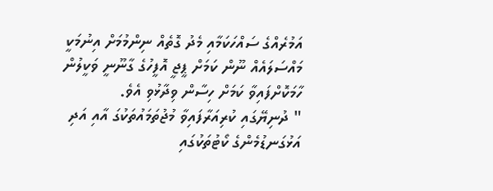އަމުރެއްގެ ސައްހަކަމާއި މެދު ގޮތެއް ނިންމުމަށް އިނުމަކީ މައްސަލައެއް ނޫން ކަމަށް ޕީޖީ އޮފީހުގެ ގާނޫނީ ވަކީލުން ހާމަކޮށްފައިވާ ކަމަށް ހިސާން ވިދާޅުވި އެވެ.
" ދުނިޔޭގައި ކުރިއަރާފައިވާ މުޖުތަމައުތަކުގަ އާއި އަދި އަޅުގަނޑުމެންގެ ކޯޓުތަކުގައި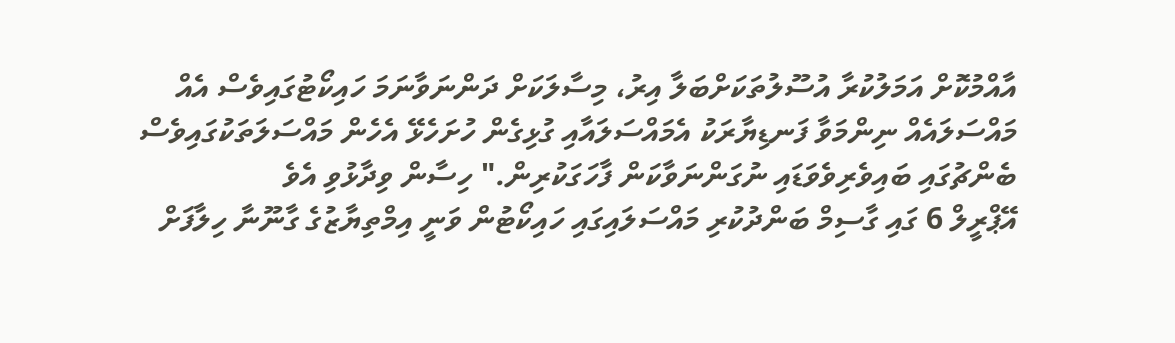އާއްމުކޮށް އަމަލުކުރާ އުސޫލުތަކަށްބަލާ އިރު، މިސާލަކަށް ދަންނަވާނަމަ ހައިކޯޓުގައިވެސް އެއް މައްސަލައެއް ނިންމަވާ ފަނޑިޔާރަކު އެމައްސަލައާއި ގުޅިގެން ހުށަހެޅޭ އެހެން މައްސަލަތަކުގައިވެސް ބެންޗުގައި ބައިވެރިވެވަޑައި ނުގަންނަވާކަން ފާހަގަކުރިން." ހިސާން ވިދާޅުވި އެވެ
އޭޕްރީލް 6 ގައި ގާސިމް ބަންދުކުރި މައްސަލައިގައި ހައިކޯޓުން ވަނީ އިމްތިޔާޒުގެ ގާނޫނާ ހިލާފަށް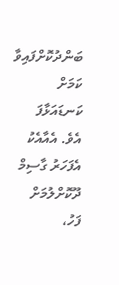ބަންދުކޮށްފައިވާ ކަމަށް ކަނޑައަޅާފަ އެވެ. އެއާއެކު އެފަހަރު ގާސިމް ދޫކޮށްލުމަށް ފަހު،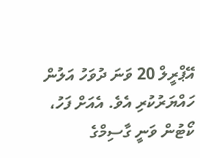އޭޕްރީލް 20 ވަނަ ދުވަހު އަލުން ހައްޔަރުކުރި އެވެ. އެއަށް ފަހު، ކޯޓުން ވަނީ ގާސިމްގެ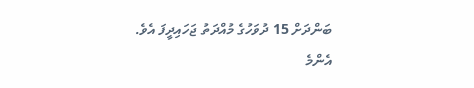ބަންދަށް 15 ދުވަހުގެ މުއްދަތު ޖަހައިދީފަ އެވެ.
އެންމެ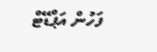ފަހުން އަޕްޑޭޓް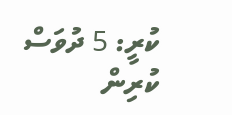ކުރީ: 5 ދުވަސް ކުރިން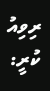ރިވިއު ކުރީ: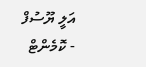އަލީ ޔޫސުފް
- ކޮމެންޓް